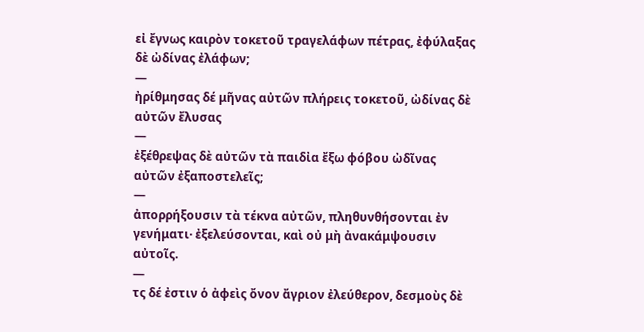εἰ ἔγνως καιρὸν τοκετοῦ τραγελάφων πέτρας, ἐφύλαξας δὲ ὠδίνας ἐλάφων;
—
ἠρίθμησας δέ μῆνας αὐτῶν πλήρεις τοκετοῦ, ὠδίνας δὲ αὐτῶν ἔλυσας
—
ἐξέθρεψας δὲ αὐτῶν τὰ παιδἰα ἔξω φόβου ὠδῖνας αὐτῶν ἐξαποστελεῖς;
—
ἀπορρήξουσιν τὰ τέκνα αὐτῶν, πληθυνθήσονται ἐν γενήματι· ἐξελεύσονται, καὶ οὐ μὴ ἀνακάμψουσιν αὐτοῖς.
—
τς δέ ἐστιν ὁ ἀφεὶς ὄνον ἄγριον ἐλεύθερον, δεσμοὺς δὲ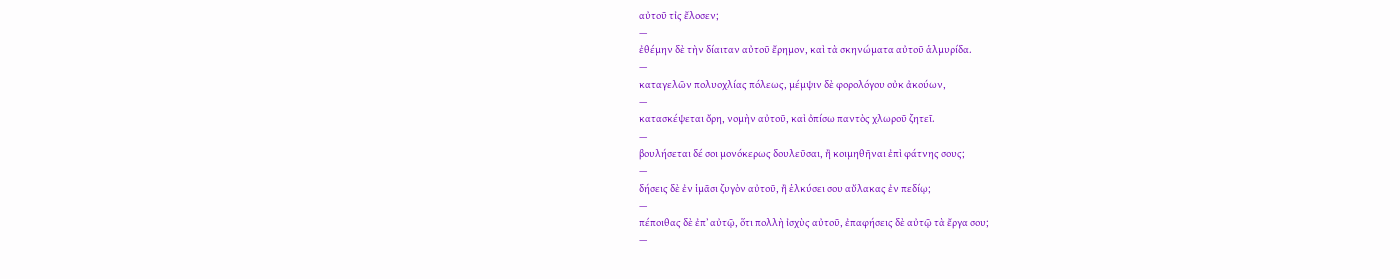αὐτοῦ τἰς ἔλοσεν;
—
ἐθέμην δὲ τὴν δίαιταν αὐτοῦ ἔρημον, καὶ τὰ σκηνώματα αὐτοῦ ἁλμυρίδα.
—
καταγελῶν πολυοχλίας πόλεως, μέμψιν δὲ φορολόγου οὐκ ἀκούων,
—
κατασκέψεται ὄρη, νομὴν αὐτοῦ, καὶ ὀπίσω παντὸς χλωροῦ ζητεῖ.
—
βουλήσεται δέ σοι μονόκερως δουλεῦσαι, ἢ κοιμηθῆναι ἐπὶ φάτνης σους;
—
δήσεις δὲ ἐν ἱμᾶσι ζυγὸν αὐτοῦ, ἢ ἑλκύσει σου αὔλακας ἐν πεδίῳ;
—
πέποιθας δὲ ἐπʼ αὐτῷ, ὅτι πολλὴ ἰσχὺς αὐτοῦ, ἐπαφήσεις δὲ αὐτῷ τὰ ἔργα σου;
—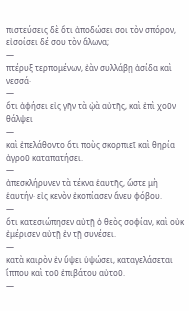πιστεύσεις δὲ ὅτι ἀποδώσει σοι τὸν σπόρον, εἰσοίσει δέ σου τὸν ἄλωνα;
—
πτέρυξ τερπομένων, ἐὰν συλλάβῃ ἀσίδα καὶ νεσσά·
—
ὅτι ἀφήσει εἰς γῆν τὰ ᾠὰ αὐτῆς, καὶ ἐπὶ χοῦν θάλψει
—
καὶ ἐπελάθοντο ὅτι ποὺς σκορπιεῖ καὶ θηρία ἀγροῦ καταπατήσει.
—
ἀπεσκλήρυνεν τὰ τέκνα ἑαυτῆς, ὥστε μὴ ἑαυτήν· εἰς κενὸν ἐκοπίασεν ἄνευ φόβου.
—
ὅτι κατεσιώπησεν αὐτῇ ὁ θεὸς σοφίαν, καὶ οὐκ ἐμέρισεν αὐτῇ ἐν τῇ συνέσει.
—
κατὰ καιρὸν ἐν ὕψει ὑψώσει, καταγελάσεται ἵππου καὶ τοῦ ἐπιβάτου αὐτοῦ.
—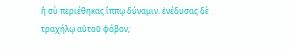ἢ σὺ περιέθηκας ἵππῳ δύναμιν. ἐνέδυσας δὲ τραχήλῳ αὐτοῦ φόβον;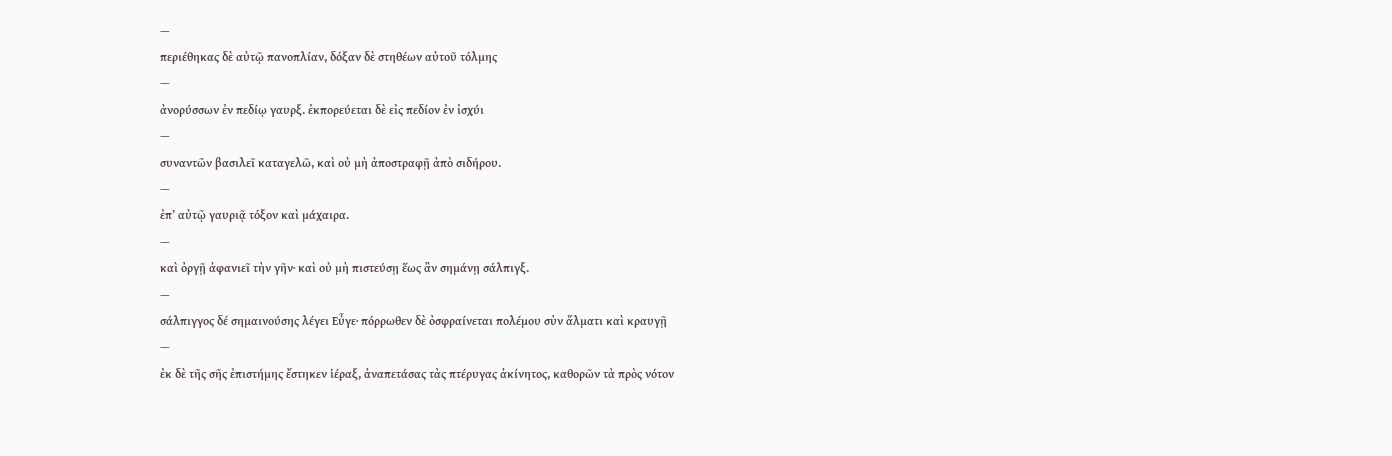—
περιέθηκας δὲ αὐτῷ πανοπλίαν, δόξαν δὲ στηθέων αὐτοῦ τόλμης
—
ἀνορύσσων ἐν πεδίῳ γαυρξ. ἐκπορεύεται δὲ εἰς πεδίον ἐν ἰσχύι
—
συναντῶν βασιλεῖ καταγελῶ, καὶ οὐ μὴ ἀποστραφῇ ἀπὸ σιδήρου.
—
ἐπʼ αὐτῷ γαυριᾷ τόξον καὶ μάχαιρα.
—
καὶ ὀργῇ ἀφανιεῖ τὴν γῆν· καὶ οὐ μὴ πιστεύσῃ ἕως ἂν σημάνῃ σάλπιγξ.
—
σάλπιγγος δέ σημαινούσης λέγει Εὖγε· πόρρωθεν δὲ ὀσφραίνεται πολέμου σὺν ἄλματι καὶ κραυγῇ
—
ἐκ δὲ τῆς σῆς ἐπιστήμης ἔστηκεν ἱέραξ, ἀναπετάσας τὰς πτέρυγας ἀκίνητος, καθορῶν τὰ πρὸς νότον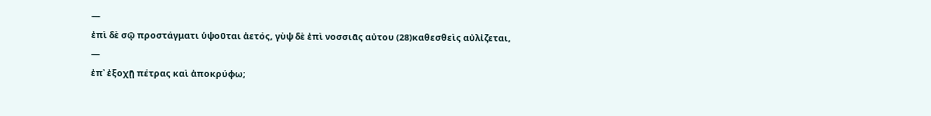—
ἐπὶ δὲ σῷ προστάγματι ὑψοῦται ἀετός, γὺψ δὲ ἐπὶ νοσσιᾶς αὐτου (28)καθεσθεὶς αὐλἰζεται,
—
ἐπ᾿ ἐξοχῇ πέτρας καὶ ἀποκρύφω;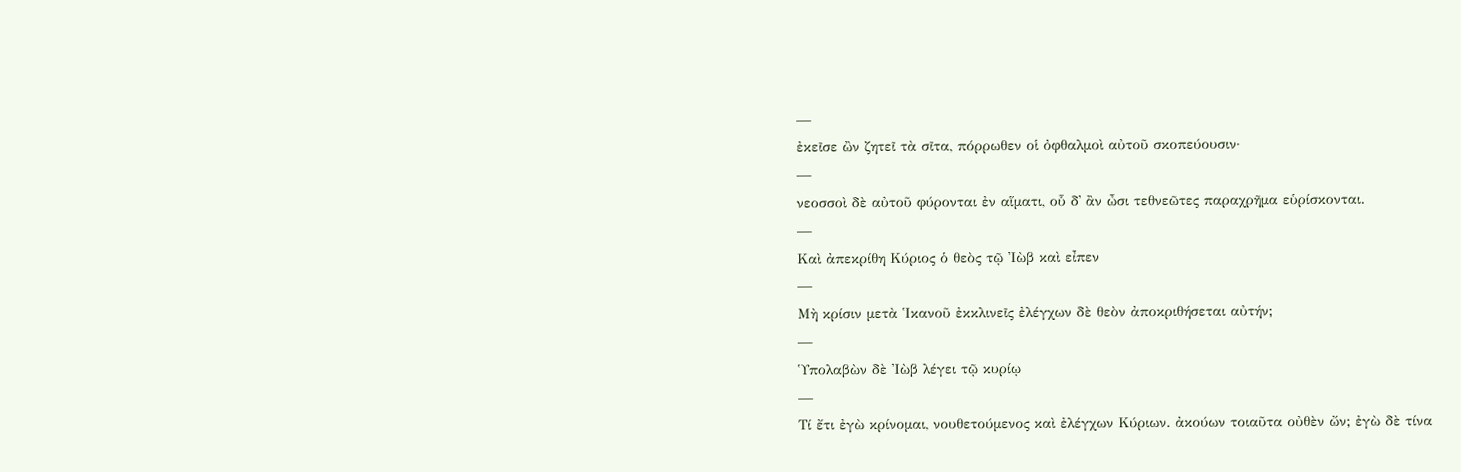—
ἐκεῖσε ὢν ζητεῖ τὰ σῖτα, πόρρωθεν οἱ ὀφθαλμοὶ αὐτοῦ σκοπεύουσιν·
—
νεοσσοὶ δὲ αὐτοῦ φύρονται ἐν αἵματι, οὗ δ᾿ ἂν ὦσι τεθνεῶτες παραχρῆμα εὑρίσκονται.
—
Καὶ ἀπεκρίθη Κύριος ὁ θεὸς τῷ Ἰὼβ καὶ εἶπεν
—
Μὴ κρίσιν μετὰ Ἱκανοῦ ἐκκλινεῖς ἐλέγχων δὲ θεὸν ἀποκριθήσεται αὐτήν;
—
Ὑπολαβὼν δὲ Ἰὼβ λέγει τῷ κυρίῳ
—
Τί ἔτι ἐγὼ κρίνομαι, νουθετούμενος καὶ ἐλέγχων Κύριων. ἀκούων τοιαῦτα οὐθὲν ὤν; ἐγὼ δὲ τίνα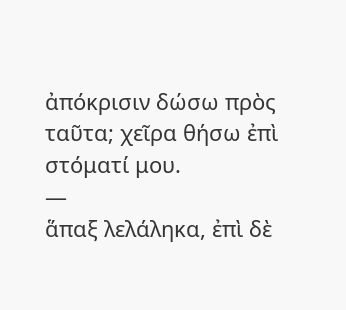ἀπόκρισιν δώσω πρὸς ταῦτα; χεῖρα θήσω ἐπὶ στόματί μου.
—
ἅπαξ λελάληκα, ἐπὶ δὲ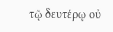τῷ δευτέρῳ οὐ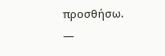προσθήσω.
—